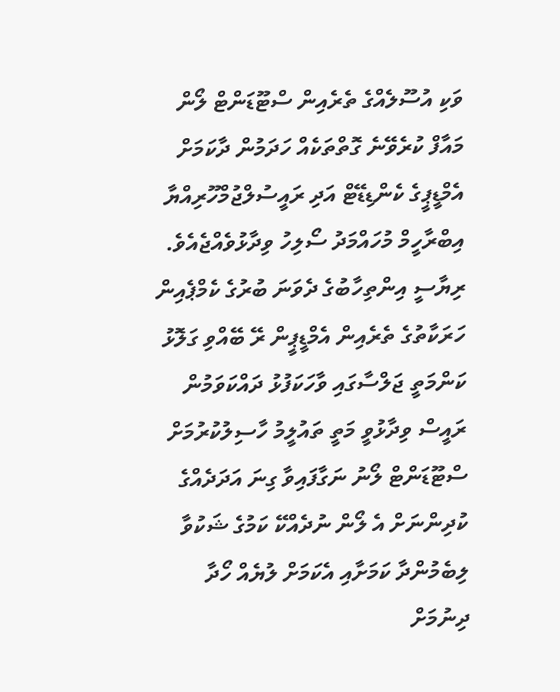ވަކި އުސޫލެއްގެ ތެރެއިން ސްޓޫޑަންޓް ލޯން މައާފް ކުރެވޭނެ ގޮތްތަކެއް ހަދަމުން ދާކަމަށް އެމްޑީޕީގެ ކެންޑިޑޭޓް އަދި ރައީސުލްޖުމްހޫރިއްޔާ އިބްރާހީމް މުހައްމަދު ސޯލިހު ވިދާޅުވެއްޖެއެވެ.
ރިޔާސީ އިންތިހާބުގެ ދެވަނަ ބުރުގެ ކެމްޕެއިން ހަރަކާތުގެ ތެރެއިން އެމްޑީޕީން ރޭ ބޭއްވި ގަލޮޅު ކަންމަތީ ޖަލްސާގައި ވާހަކަފުޅު ދައްކަވަމުން ރައީސް ވިދާޅުވީ މަތީ ތައުލީމު ހާސިލުކުރުމަށް ސްޓޫޑަންޓް ލޯނު ނަގާފައިވާ ގިނަ އަދަދެއްގެ ކުދިންނަށް އެ ލޯން ނުދެއްކޭ ކަމުގެ ޝަކުވާ ލިބެމުންދާ ކަމަށާއި އެކަމަށް ލުޔެއް ހޯދާ ދިނުމަށް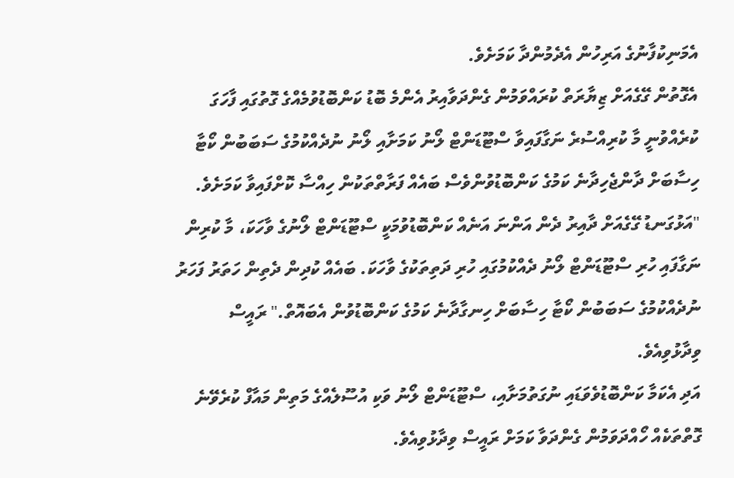އެމަނިކުފާނުގެ އަރިހުން އެދެމުންދާ ކަމަށެވެ.
އެގޮތުން ގޭގެއަށް ޒިޔާރަތް ކުރައްވަމުން ގެންދަވާއިރު އެންމެ ބޮޑު ކަންބޮޑުވުމެއްގެ ގޮތުގައި ފާހަގަ ކުރެއްވުނީ މާ ކުރިއްސުރެ ނަގާފައިވާ ސްޓޫޑަންޓް ލޯނު ކަމަށާއި ލޯނު ނުދެއްކުމުގެ ސަބަބުން ކޯޓާ ހިސާބަށް ދާންޖެހިދާނެ ކަމުގެ ކަންބޮޑުވުންވެސް ބައެއް ފަރާތްތަކުން ހިއްސާ ކޮށްފައިވާ ކަމަށެވެ.
"އަޅުގަނޑު ގޭގެއަށް ދާއިރު ދެން އަންނަ އަނެއް ކަންބޮޑުވުމަކީ ސްޓޫޑަންޓް ލޯނުގެ ވާހަކަ، މާ ކުރިން ނަގާފައި ހުރި ސްޓޫޑަންޓް ލޯނު ދެއްކުމުގައި ހުރި ދަތިތަކުގެ ވާހަކަ. ބައެއް ކުދިން ދެތިން ހަތަރު ފަހަރު ނުދެއްކުމުގެ ސަބަބުން ކޯޓާ ހިސާބަށް ހިނގާދާނެ ކަމުގެ ކަންބޮޑުވުން އެބައޮތް." ރައީސް ވިދާޅުވިއެވެ.
އަދި އެކަމާ ކަންބޮޑުވެވަޑައި ނުގަތުމަށާއި، ސްޓޫޑަންޓް ލޯނު ވަކި އުސޫލެއްގެ މަތިން މައާފް ކުރެވޭނެ ގޮތްތަކެއް ހޯއްދަވަމުން ގެންދަވާ ކަމަށް ރައީސް ވިދާޅުވިއެވެ.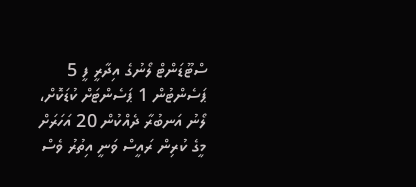ސްޓޫޑަންޓް ލޯނުގެ އިދާރީ ފީ 5 ޕަސެންޓުން 1 ޕަސެންޓަށް ކުޑަކޮށް، ލޯނު އަނބުރާ ދެއްކުން 20 އަހަރަށް މީގެ ކުރިން ރައީސް ވަނީ އިތުރު ވެސް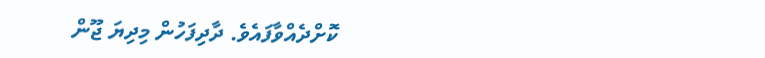ކޮށްދެއްވާފައެވެ. ދާދިފަހުން މިދިޔަ ޖޫން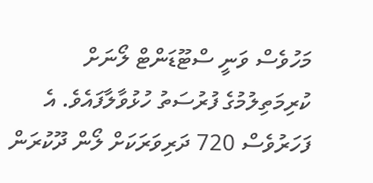މަހުވެސް ވަނީ ސްޓޫޑަންޓް ލޯނަށް ކުރިމަތިލުމުގެ ފުރުސަތު ހުޅުވާލާފައެވެ. އެ ފަހަރުވެސް 720 ދަރިވަރަކަށް ލޯން ދޫކުރަން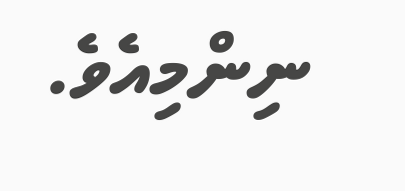ނިންމިއެވެ.